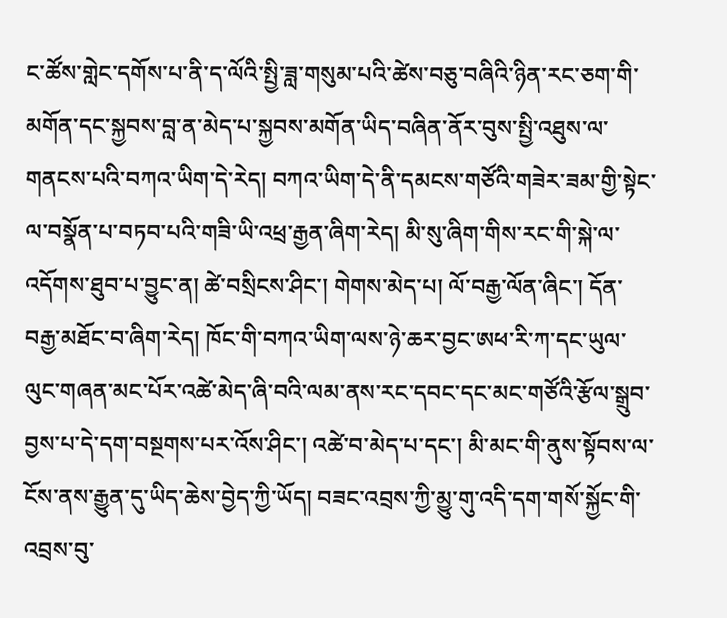ང་ཚོས་གླེང་དགོས་པ་ནི་ད་ལོའི་སྤྱི་ཟླ་གསུམ་པའི་ཚེས་བཅུ་བཞིའི་ཉིན་རང་ཅག་གི་མགོན་དང་སྐྱབས་བླ་ན་མེད་པ་སྐྱབས་མགོན་ཡིད་བཞིན་ནོར་བུས་སྤྱི་འཐུས་ལ་གནངས་པའི་བཀའ་ཡིག་དེ་རེད། བཀའ་ཡིག་དེ་ནི་དམངས་གཙོའི་གཟེར་ཟམ་གྱི་སྟེང་ལ་བསྣོན་པ་བཏབ་པའི་གཟི་ཡི་འཕྲ་རྒྱན་ཞིག་རེད། མི་སུ་ཞིག་གིས་རང་གི་སྐེ་ལ་འདོགས་ཐུབ་པ་བྱུང་ན། ཚེ་བསྲིངས་ཤིང་། གེགས་མེད་པ། ལོ་བརྒྱ་ལོན་ཞིང་། དོན་བརྒྱ་མཐོང་བ་ཞིག་རེད། ཁོང་གི་བཀའ་ཡིག་ལས་ཉེ་ཆར་བྱང་ཨཕ་རི་ཀ་དང་ཡུལ་ལུང་གཞན་མང་པོར་འཚེ་མེད་ཞི་བའི་ལམ་ནས་རང་དབང་དང་མང་གཙོའི་རྩོལ་སྒྲུབ་བྱས་པ་དེ་དག་བསྔགས་པར་འོས་ཤིང་། འཚེ་བ་མེད་པ་དང་། མི་མང་གི་ནུས་སྟོབས་ལ་ངོས་ནས་རྒྱུན་དུ་ཡིད་ཆེས་བྱེད་ཀྱི་ཡོད། བཟང་འབྲས་ཀྱི་མྱུ་གུ་འདི་དག་གསོ་སྐྱོང་གི་འབྲས་བུ་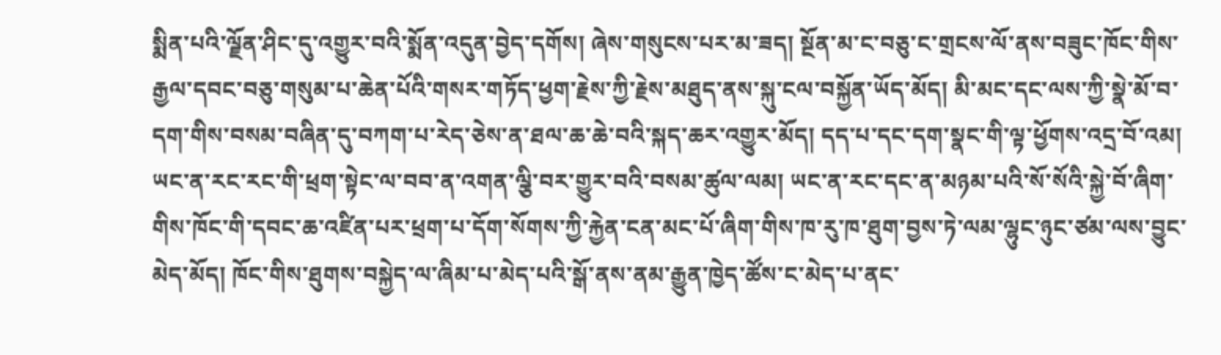སྨིན་པའི་ལྗོན་ཤིང་དུ་འགྱུར་བའི་སྨོན་འདུན་བྱེད་དགོས། ཞེས་གསུངས་པར་མ་ཟད། སྔོན་མ་ང་བཅུ་ང་གྲངས་ལོ་ནས་བཟུང་ཁོང་གིས་རྒྱལ་དབང་བཅུ་གསུམ་པ་ཆེན་པོའི་གསར་གཏོད་ཕྱག་རྗེས་ཀྱི་རྗེས་མཐུད་ནས་སྐུ་ངལ་བསྐྱོན་ཡོད་མོད། མི་མང་དང་ལས་ཀྱི་སྣེ་མོ་བ་དག་གིས་བསམ་བཞིན་དུ་བཀག་པ་རེད་ཅེས་ན་ཐལ་ཆ་ཆེ་བའི་སྐད་ཆར་འགྱུར་མོད། དད་པ་དང་དག་སྣང་གི་ལྟ་ཕྱོགས་འདྲ་བོ་འམ། ཡང་ན་རང་རང་གི་ཕྲག་སྟེང་ལ་བབ་ན་འགན་ལྕི་བར་གྱུར་བའི་བསམ་ཚུལ་ལམ། ཡང་ན་རང་དང་ན་མཉམ་པའི་སོ་སོའི་སྐྱེ་བོ་ཞིག་གིས་ཁོང་གི་དབང་ཆ་འཛིན་པར་ཕྲག་པ་དོག་སོགས་ཀྱི་རྐྱེན་ངན་མང་པོ་ཞིག་གིས་ཁ་རུ་ཁ་ཐུག་བྱས་ཏེ་ལམ་ལྷུང་ཉུང་ཙམ་ལས་བྱུང་མེད་མོད། ཁོང་གིས་ཐུགས་བསྐྱེད་ལ་ཞིམ་པ་མེད་པའི་སྒོ་ནས་ནམ་རྒྱུན་ཁྱེད་ཚོས་ང་མེད་པ་ནང་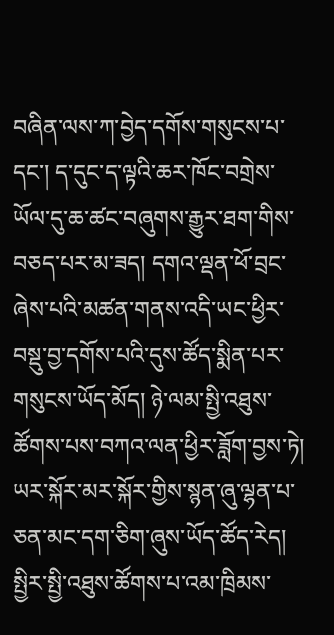བཞིན་ལས་ཀ་བྱེད་དགོས་གསུངས་པ་དང་། ད་དུང་ད་ལྟའི་ཆར་ཁོང་བགྲེས་ཡོལ་དུ་ཆ་ཚང་བཞུགས་རྒྱུར་ཐག་གིས་བཅད་པར་མ་ཟད། དགའ་ལྡན་ཕོ་བྲང་ཞེས་པའི་མཚན་གནས་འདི་ཡང་ཕྱིར་བསྡུ་བྱ་དགོས་པའི་དུས་ཚོད་སྨིན་པར་གསུངས་ཡོད་མོད། ཉེ་ལམ་སྤྱི་འཐུས་ཚོགས་པས་བཀའ་ལན་ཕྱིར་ཟློག་བྱས་ཏེ། ཡར་སྐོར་མར་སྐོར་གྱིས་སྙན་ཞུ་ལྷན་པ་ཅན་མང་དག་ཅིག་ཞུས་ཡོད་ཚོད་རེད། སྤྱིར་སྤྱི་འཐུས་ཚོགས་པ་འམ་ཁྲིམས་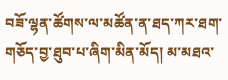བཟོ་ལྷན་ཚོགས་ལ་མཚོན་ན་ཐད་ཀར་ཐག་གཅོད་བྱ་ཐུབ་པ་ཞིག་མིན་མོད། མ་མཐའ་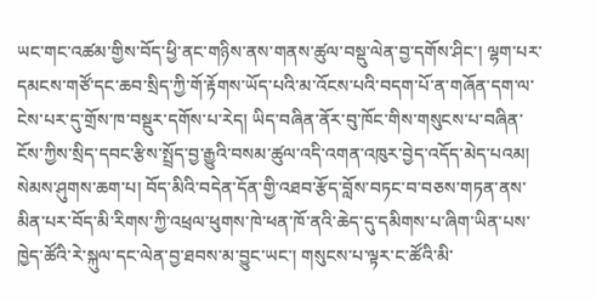ཡང་གང་འཚམ་གྱིས་བོད་ཕྱི་ནང་གཉིས་ནས་གནས་ཚུལ་བསྡུ་ལེན་བྱ་དགོས་ཤིང་། ལྷག་པར་དམངས་གཙོ་དང་ཆབ་སྲིད་ཀྱི་གོ་རྟོགས་ཡོད་པའི་མ་འོངས་པའི་བདག་པོ་ན་གཞོན་དག་ལ་ངེས་པར་དུ་གྲོས་ཁ་བསྡུར་དགོས་པ་རེད། ཡིད་བཞིན་ནོར་བུ་ཁོང་གིས་གསུངས་པ་བཞིན་ ངོས་ཀྱིས་སྲིད་དབང་རྩིས་སྤྲོད་བྱ་རྒྱུའི་བསམ་ཚུལ་འདི་འགན་འཁུར་བྱེད་འདོད་མེད་པའམ། སེམས་ཤུགས་ཆག་པ། བོད་མིའི་བདེན་དོན་གྱི་འཐབ་རྩོད་བློས་བཏང་བ་བཅས་གཏན་ནས་མིན་པར་བོད་མི་རིགས་ཀྱི་འཕྲལ་ཕུགས་ཁེ་ཕན་ཁོ་ནའི་ཆེད་དུ་དམིགས་པ་ཞིག་ཡིན་པས་ཁྱེད་ཚོའི་རེ་སྐུལ་དང་ལེན་བྱ་ཐབས་མ་བྱུང་ཡང་། གསུངས་པ་ལྟར་ང་ཚོའི་མི་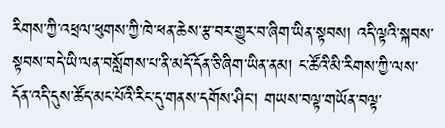རིགས་ཀྱི་འཕྲལ་ཕུགས་ཀྱི་ཁེ་ཕན་ཆེས་རྩ་བར་གྱུར་བ་ཞིག་ཡིན་སྟབས། འདི་ལྟའི་སྐབས་སྟབས་བདེ་ཡི་ལན་བསློགས་པ་ནི་མདོ་དོན་ཅི་ཞིག་ཡིན་ནམ། ང་ཚོའི་མི་རིགས་ཀྱི་ལས་དོན་འདི་དུས་ཚོད་མང་པོའི་རིང་དུ་གནས་དགོས་ཤིང་། གཡས་བལྟ་གཡོན་བལྟ་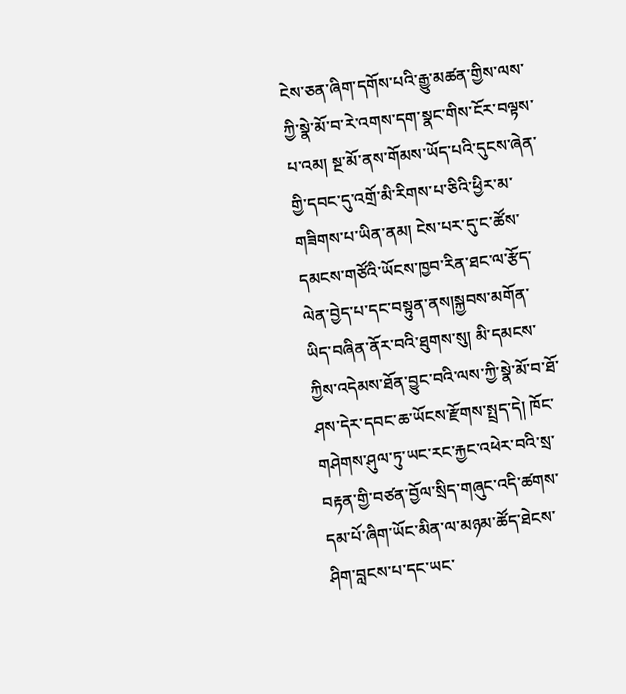ངེས་ཅན་ཞིག་དགོས་པའི་རྒྱུ་མཚན་གྱིས་ལས་ཀྱི་སྣེ་མོ་བ་རེ་འགས་དག་སྣང་གིས་ངོར་བལྟས་པ་འམ། སྔ་མོ་ནས་གོམས་ཡོད་པའི་དུངས་ཞེན་གྱི་དབང་དུ་འགྲོ་མི་རིགས་པ་ཅིའི་ཕྱིར་མ་གཟིགས་པ་ཡིན་ནམ། ངེས་པར་དུ་ང་ཚོས་དམངས་གཙོའི་ཡོངས་ཁྱབ་རིན་ཐང་ལ་རྩོད་ལེན་བྱེད་པ་དང་བསྟུན་ནས།སྐྱབས་མགོན་ཡིད་བཞིན་ནོར་བའི་ཐུགས་སུ། མི་དམངས་ཀྱིས་འདེམས་ཐོན་བྱུང་བའི་ལས་ཀྱི་སྣེ་མོ་བ་ཐོ་ཤས་དེར་དབང་ཆ་ཡོངས་རྫོགས་སྤྲད་དེ། ཁོང་གཤེགས་ཤུལ་ཏུ་ཡང་རང་རྐྱང་འཕེར་བའི་སྲ་བརྟན་གྱི་བཙན་བྱོལ་སྲིད་གཞུང་འདི་ཚགས་དམ་པོ་ཞིག་ཡོང་མིན་ལ་མཉམ་ཚོད་ཐེངས་ཤིག་བླངས་པ་དང་ཡང་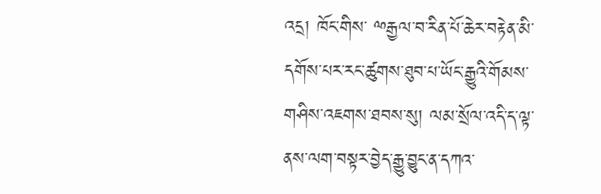འདྲ། ཁོང་གིས་ ྋརྒྱལ་བ་རིན་པོ་ཆེར་བརྟེན་མི་དགོས་པར་རང་ཚུགས་ཐུབ་པ་ཡོང་རྒྱུའི་གོམས་གཤིས་འཇགས་ཐབས་སུ། ལམ་སྲོལ་འདི་ད་ལྟ་ནས་ལག་བསྟར་བྱེད་རྒྱུ་བྱུང་ན་དཀའ་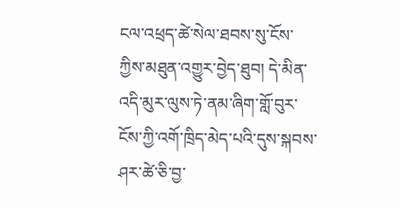ངལ་འཕྲད་ཚེ་སེལ་ཐབས་སུ་ངོས་ཀྱིས་མཐུན་འགྱུར་བྱེད་ཐུབ། དེ་མིན་འདི་མུར་ལུས་ཏེ་ནམ་ཞིག་གློ་བུར་ངོས་ཀྱི་འགོ་ཁྲིད་མེད་པའི་དུས་སྐབས་ཤར་ཚེ་ཅི་བྱ་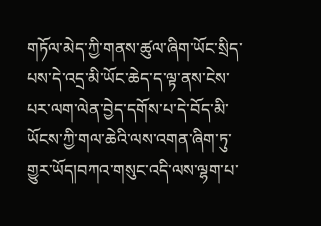གཏོལ་མེད་ཀྱི་གནས་ཚུལ་ཞིག་ཡོང་སྲིད་པས་དེ་འདྲ་མི་ཡོང་ཆེད་ད་ལྟ་ནས་ངེས་པར་ལག་ལེན་བྱེད་དགོས་པ་དེ་བོད་མི་ཡོངས་ཀྱི་གལ་ཆེའི་ལས་འགན་ཞིག་ཏུ་གྱུར་ཡོད།བཀའ་གསུང་འདི་ལས་ལྷག་པ་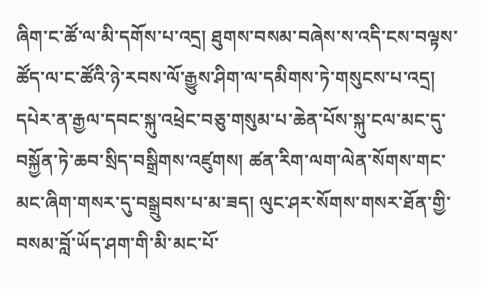ཞིག་ང་ཚོ་ལ་མི་དགོས་པ་འདྲ། ཐུགས་བསམ་བཞེས་ས་འདི་ངས་བལྟས་ཚོད་ལ་ང་ཚོའི་ཉེ་རབས་ལོ་རྒྱུས་ཤིག་ལ་དམིགས་ཏེ་གསུངས་པ་འདྲ། དཔེར་ན་རྒྱལ་དབང་སྐུ་འཕྲེང་བཅུ་གསུམ་པ་ཆེན་པོས་སྐུ་ངལ་མང་དུ་བསྐྱོན་ཏེ་ཆབ་སྲིད་བསྒྲིགས་འཛུགས། ཚན་རིག་ལག་ལེན་སོགས་གང་མང་ཞིག་གསར་དུ་བསྒྲུབས་པ་མ་ཟད། ལུང་ཤར་སོགས་གསར་ཐོན་གྱི་བསམ་བློ་ཡོད་ཤག་གི་མི་མང་པོ་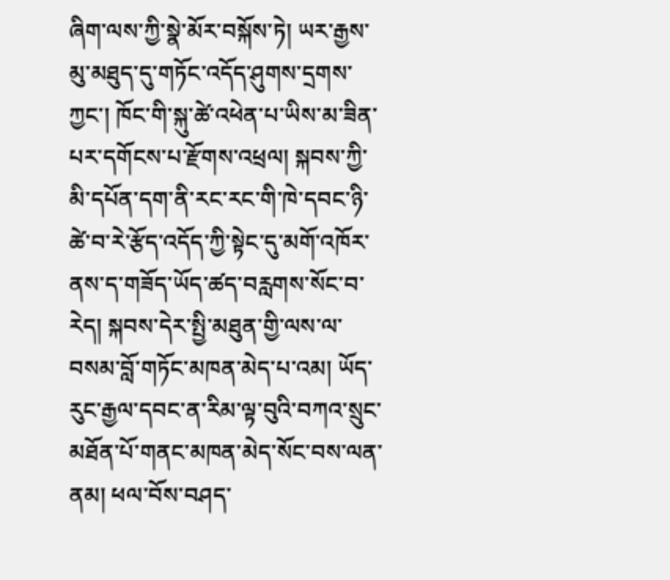ཞིག་ལས་ཀྱི་སྣེ་མོར་བསྐོས་ཏེ། ཡར་རྒྱས་མུ་མཐུད་དུ་གཏོང་འདོད་ཤུགས་དྲགས་ཀྱང་། ཁོང་གི་སྐུ་ཚེ་འཕེན་པ་ཡིས་མ་ཟིན་པར་དགོངས་པ་རྫོགས་འཕྲལ། སྐབས་ཀྱི་མི་དཔོན་དག་ནི་རང་རང་གི་ཁེ་དབང་ཉི་ཚེ་བ་རེ་རྩོད་འདོད་ཀྱི་སྟེང་དུ་མགོ་འཁོར་ནས་ད་གཟོད་ཡོད་ཚད་བརླགས་སོང་བ་རེད། སྐབས་དེར་སྤྱི་མཐུན་གྱི་ལས་ལ་བསམ་བློ་གཏོང་མཁན་མེད་པ་འམ། ཡོད་རུང་རྒྱལ་དབང་ན་རིམ་ལྟ་བུའི་བཀའ་སྲུང་མཐོན་པོ་གནང་མཁན་མེད་སོང་བས་ལན་ནམ། ཕལ་བོས་བཤད་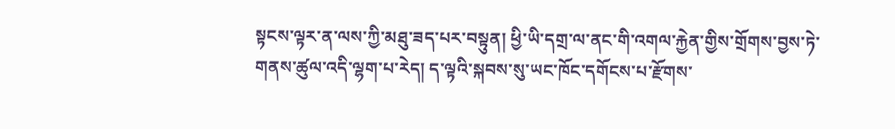སྟངས་ལྟར་ན་ལས་ཀྱི་མཐུ་ཟད་པར་བསྟུན། ཕྱི་ཡི་དགྲ་ལ་ནང་གི་འགལ་རྐྱེན་གྱིས་གྲོགས་བྱས་ཏེ་གནས་ཚུལ་འདི་ལྷག་པ་རེད། ད་ལྟའི་སྐབས་སུ་ཡང་ཁོང་དགོངས་པ་རྫོགས་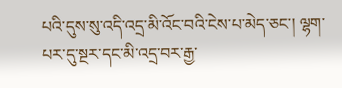པའི་དུས་སུ་འདི་འདྲ་མི་འོང་བའི་ངེས་པ་མེད་ཅང་། ལྷག་པར་དུ་སྔར་དང་མི་འདྲ་བར་རྒྱ་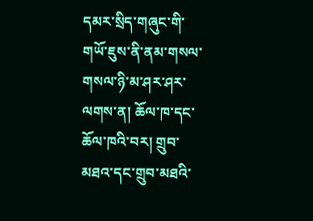དམར་སྲིད་གཞུང་གི་གཡོ་ཇུས་ནི་ནམ་གསལ་གསལ་ཉི་མ་ཤར་ཤར་ལགས་ན། ཆོལ་ཁ་དང་ཆོལ་ཁའི་བར། གྲུབ་མཐའ་དང་གྲུབ་མཐའི་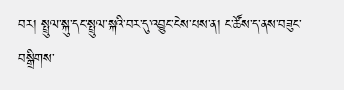བར། སྤྲུལ་སྐུ་དང་སྤྲུལ་སྐའི་བར་དུ་འབྱུང་ངེས་པས་ན། ང་ཚོས་ད་ནས་བཟུང་བསྒྲིགས་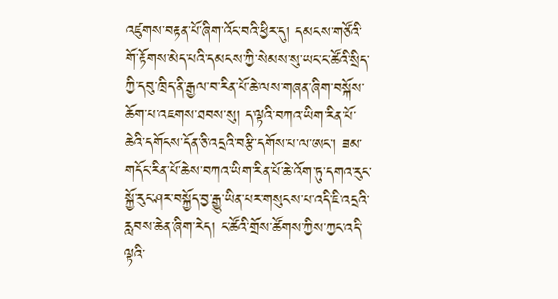འཛུགས་བརྟན་པོ་ཞིག་འོང་བའི་ཕྱིར་དུ། དམངས་གཙོའི་གོ་རྟོགས་མེད་པའི་དམངས་ཀྱི་སེམས་སུ་ཡང་ང་ཚོའི་སྲིད་ཀྱི་དབུ་ཁྲིད་ནི་རྒྱལ་བ་རིན་པོ་ཆེ་ལས་གཞན་ཞིག་བསྐོས་ཆོག་པ་འཇགས་ཐབས་སུ། ད་ལྟའི་བཀའ་ཡིག་རིན་པོ་ཆེའི་དགོངས་དོན་ཅི་འདྲའི་བརྩི་དགོས་པ་ལ་ཨང་། ཟམ་གདོང་རིན་པོ་ཆེས་བཀའ་ཡིག་རིན་པོ་ཆེ་འོག་ཏུ་དགའ་རུང་སྐྱོ་རུང་ཤར་བསྐྱོད་བྱ་རྒྱུ་ཡིན་པར་གསུངས་པ་འདི་ཇི་འདྲའི་རླབས་ཆེན་ཞིག་རེད། ང་ཚོའི་གྲོས་ཚོགས་ཀྱིས་ཀྱང་འདི་ལྟའི་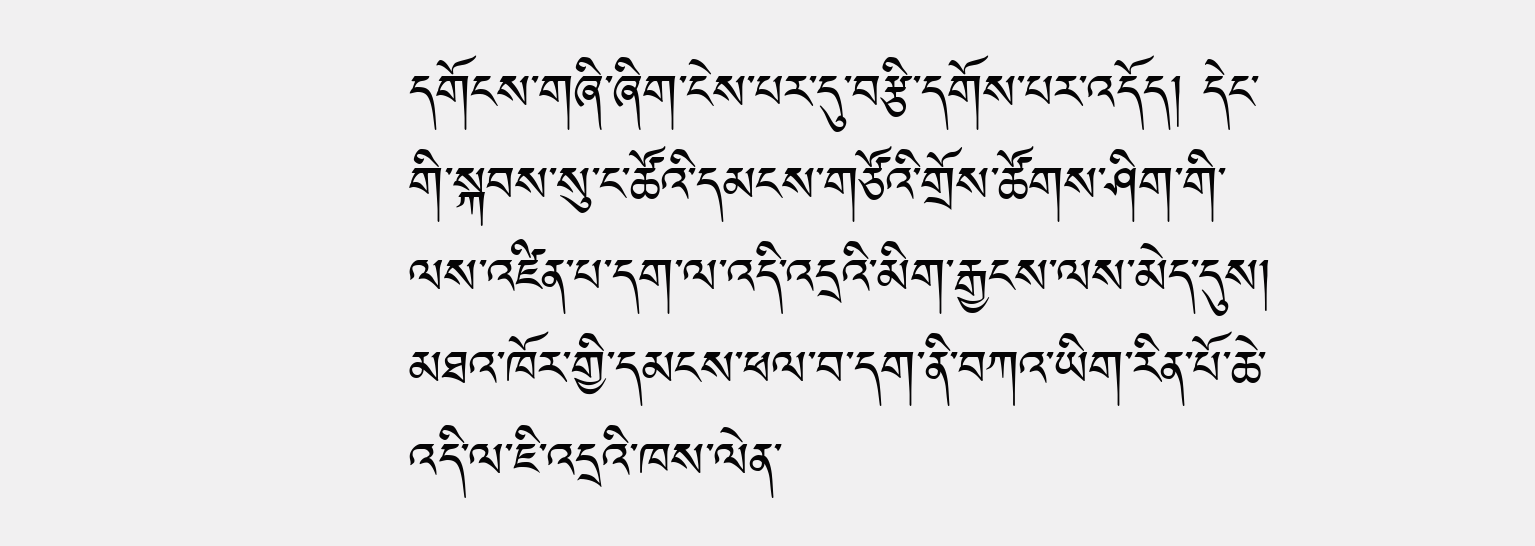དགོངས་གཞི་ཞིག་ངེས་པར་དུ་བརྩི་དགོས་པར་འདོད། དེང་གི་སྐབས་སུ་ང་ཚོའི་དམངས་གཙོའི་གྲོས་ཚོགས་ཤིག་གི་ལས་འཛིན་པ་དག་ལ་འདི་འདྲའི་མིག་རྒྱངས་ལས་མེད་དུས། མཐའ་ཁོར་གྱི་དམངས་ཕལ་བ་དག་ནི་བཀའ་ཡིག་རིན་པོ་ཆེ་འདི་ལ་ཇི་འདྲའི་ཁས་ལེན་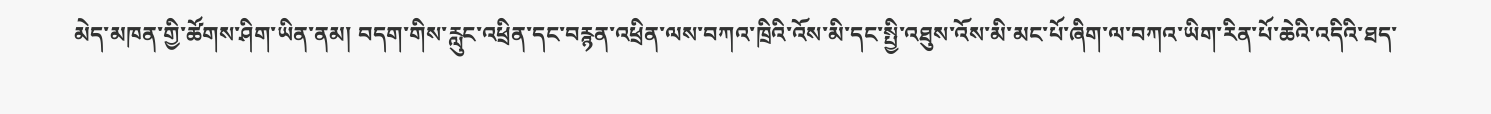མེད་མཁན་གྱི་ཚོགས་ཤིག་ཡིན་ནམ། བདག་གིས་རླུང་འཕྲིན་དང་བརྙན་འཕྲིན་ལས་བཀའ་ཁྲིའི་འོས་མི་དང་སྤྱི་འཐུས་འོས་མི་མང་པོ་ཞིག་ལ་བཀའ་ཡིག་རིན་པོ་ཆེའི་འདིའི་ཐད་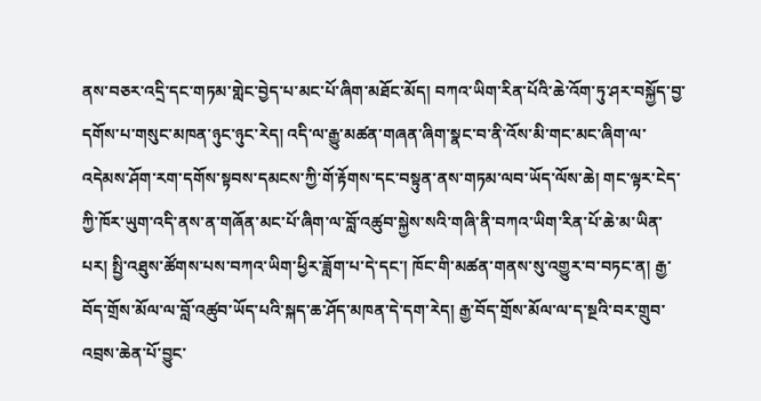ནས་བཅར་འདྲི་དང་གཏམ་གླེང་བྱེད་པ་མང་པོ་ཞིག་མཐོང་མོད། བཀའ་ཡིག་རིན་པོའི་ཆེ་འོག་ཏུ་ཤར་བསྐྱོད་བྱ་དགོས་པ་གསུང་མཁན་ཉུང་ཉུང་རེད། འདི་ལ་རྒྱུ་མཚན་གཞན་ཞིག་སྣང་བ་ནི་འོས་མི་གང་མང་ཞིག་ལ་འདེམས་ཤོག་རག་དགོས་སྟབས་དམངས་ཀྱི་གོ་རྟོགས་དང་བསྟུན་ནས་གཏམ་ལབ་ཡོད་ལོས་ཆེ། གང་ལྟར་ངེད་ཀྱི་ཁོར་ཡུག་འདི་ནས་ན་གཞོན་མང་པོ་ཞིག་ལ་བློ་འཚུབ་སྐྱེས་སའི་གཞི་ནི་བཀའ་ཡིག་རིན་པོ་ཆེ་མ་ཡིན་པར། སྤྱི་འཐུས་ཚོགས་པས་བཀའ་ཡིག་ཕྱིར་ཟློག་པ་དེ་དང་། ཁོང་གི་མཚན་གནས་སུ་འགྱུར་བ་བཏང་ན། རྒྱ་བོད་གྲོས་མོལ་ལ་བློ་འཚུབ་ཡོད་པའི་སྐད་ཆ་ཤོད་མཁན་དེ་དག་རེད། རྒྱ་བོད་གྲོས་མོལ་ལ་ད་སྔའི་བར་གྲུབ་འབྲས་ཆེན་པོ་བྱུང་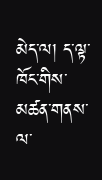མེད་ལ། ད་ལྟ་ཁོང་གིས་མཚན་གནས་ལ་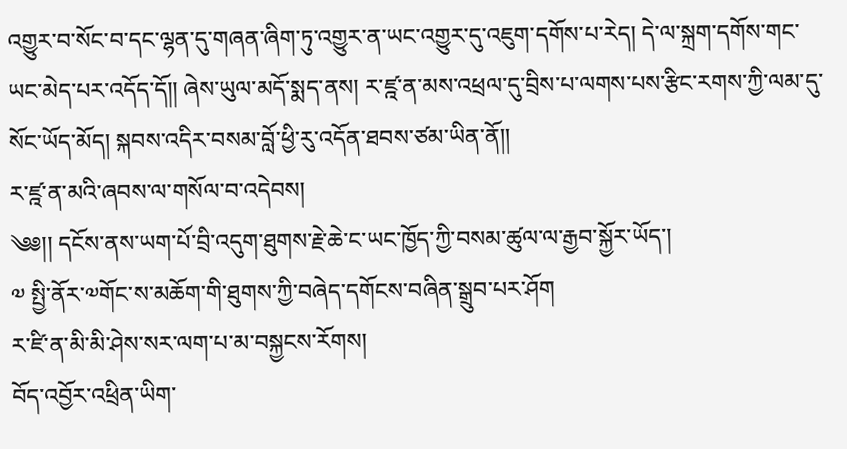འགྱུར་བ་སོང་བ་དང་ལྷན་དུ་གཞན་ཞིག་ཏུ་འགྱུར་ན་ཡང་འགྱུར་དུ་འཇུག་དགོས་པ་རེད། དེ་ལ་སྐྲག་དགོས་གང་ཡང་མེད་པར་འདོད་དོ།། ཞེས་ཡུལ་མདོ་སྨད་ནས། ར་ཛྰ་ན་མས་འཕྲལ་དུ་བྲིས་པ་ལགས་པས་རྩིང་རགས་ཀྱི་ལམ་དུ་སོང་ཡོད་མོད། སྐབས་འདིར་བསམ་བློ་ཕྱི་རུ་འདོན་ཐབས་ཙམ་ཡིན་ནོ།།
ར་ཛྰ་ན་མའི་ཞབས་ལ་གསོལ་བ་འདེབས།
༄༅།། དངོས་ནས་ཡག་པོ་བྲི་འདུག་ཐུགས་རྗེ་ཆེ་ང་ཡང་ཁྱོད་ཀྱི་བསམ་ཚུལ་ལ་རྒྱབ་སྐྱོར་ཡོད་།
༧ སྤྱི་ནོར་༧གོང་ས་མཆོག་གི་ཐུགས་ཀྱི་བཞེད་དགོངས་བཞིན་སྒྲུབ་པར་ཤོག
ར་ཛི་ན་མི་མི་ཤེས་སར་ལག་པ་མ་བསྐྱངས་རོགས།
བོད་འབྱོར་འཕྲིན་ཡིག་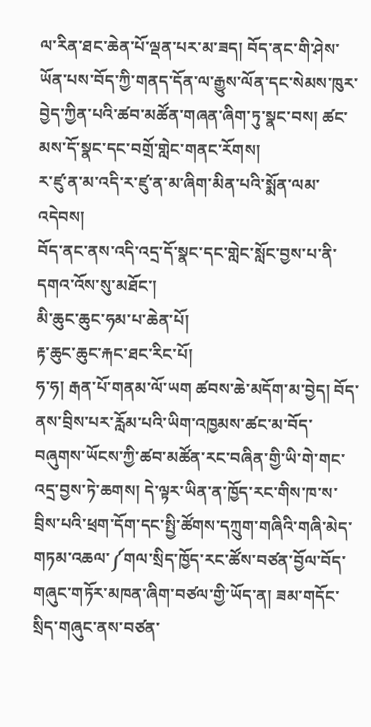ལ་རིན་ཐང་ཆེན་པོ་ལྡན་པར་མ་ཟད། བོད་ནང་གི་ཤེས་ཡོན་པས་བོད་ཀྱི་གནད་དོན་ལ་རྒྱུས་ལོན་དང་སེམས་ཁུར་བྱེད་ཀྱིན་པའི་ཚབ་མཚོན་གཞན་ཞིག་ཏུ་སྣང་བས། ཚང་མས་དོ་སྣང་དང་བགྲོ་གླེང་གནང་རོགས།
ར་ཛུ་ན་མ་འདི་ར་ཛུ་ན་མ་ཞིག་མིན་པའི་སྨོན་ལམ་འདེབས།
བོད་ནང་ནས་འདི་འདྲ་དོ་སྣང་དང་གླེང་སློང་བྱས་པ་ནི་དགའ་འོས་སུ་མཐོང་།
མི་ཆུང་ཆུང་ཧམ་པ་ཆེན་པོ།
རྟ་ཆུང་ཆུང་རྐང་ཐང་རིང་པོ།
ཧ་ཧ། རྒན་པོ་གནམ་ལོ་ཡག ཚབས་ཆེ་མདོག་མ་བྱེད། བོད་ནས་བྲིས་པར་རློམ་པའི་ཡིག་འཁྱམས་ཚང་མ་བོད་བཞུགས་ཡོངས་ཀྱི་ཚབ་མཚོན་རང་བཞིན་གྱི་ཡི་གེ་གང་འདྲ་བྱས་ཏེ་ཆགས། དེ་ལྟར་ཡིན་ན་ཁྱོད་རང་གིས་ཁ་ས་བྲིས་པའི་ཕྲག་དོག་དང་སྤྱི་ཚོགས་དཀྲུག་གཞིའི་གཞི་མེད་གཏམ་འཆལ་༼གལ་སྲིད་ཁྱོད་རང་ཚོས་བཙན་བྱོལ་བོད་གཞུང་གཏོར་མཁན་ཞིག་བཙལ་གྱི་ཡོད་ན། ཟམ་གདོང་སྲིད་གཞུང་ནས་བཙན་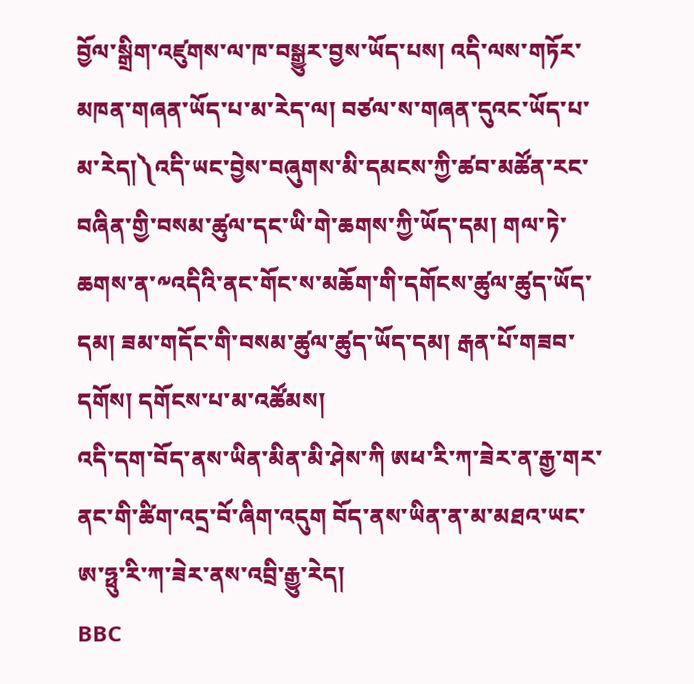བྱོལ་སྒྲིག་འཛུགས་ལ་ཁ་བསྒྱུར་བྱས་ཡོད་པས། འདི་ལས་གཏོར་མཁན་གཞན་ཡོད་པ་མ་རེད་ལ། བཙལ་ས་གཞན་དུའང་ཡོད་པ་མ་རེད།༽འདི་ཡང་བྱེས་བཞུགས་མི་དམངས་ཀྱི་ཚབ་མཚོན་རང་བཞིན་གྱི་བསམ་ཚུལ་དང་ཡི་གེ་ཆགས་ཀྱི་ཡོད་དམ། གལ་ཏེ་ཆགས་ན་༸འདིའི་ནང་གོང་ས་མཆོག་གི་དགོངས་ཚུལ་ཚུད་ཡོད་དམ། ཟམ་གདོང་གི་བསམ་ཚུལ་ཚུད་ཡོད་དམ། རྒན་པོ་གཟབ་དགོས། དགོངས་པ་མ་འཚོམས།
འདི་དག་བོད་ནས་ཡིན་མིན་མི་ཤེས་ཀི ཨཕ་རི་ཀ་ཟེར་ན་རྒྱ་གར་ནང་གི་ཚིག་འདྲ་བོ་ཞིག་འདུག བོད་ནས་ཡིན་ན་མ་མཐའ་ཡང་ཨ་ཧྥུ་རི་ཀ་ཟེར་ནས་འབྲི་རྒྱུ་རེད།
BBC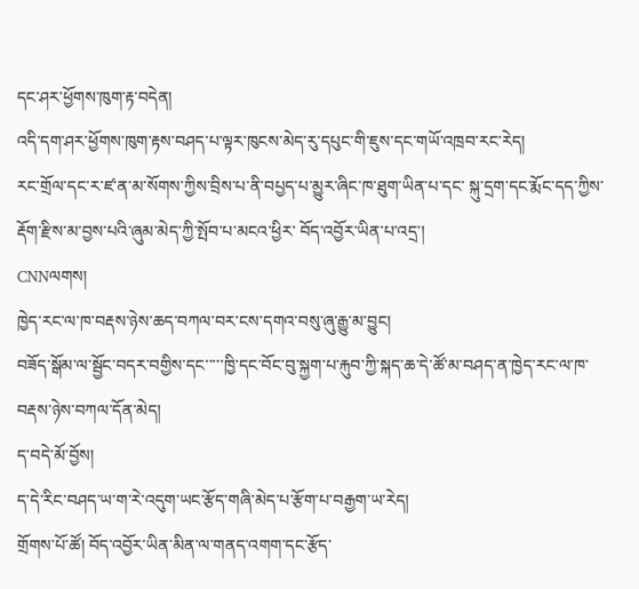དང་ཤར་ཕྱོགས་ཁུག་རྟ་བདེན།
འདི་དག་ཤར་ཕྱོགས་ཁུག་རྟས་བཤད་པ་ལྟར་ཁུངས་མེད་རུ་དཔུང་གི་ཇུས་དང་གཡོ་འཁྲབ་རང་རེད།
རང་གྲོལ་དང་ར་ཛ་ན་མ་སོགས་ཀྱིས་བྲིས་པ་ནི་བཔྱད་པ་མྱུར་ཞིང་ཁ་ཐུག་ཡིན་པ་དང་ སྐུ་དྲག་དང་རྨོང་དད་ཀྱིས་རྡོག་རྫིས་མ་བྱས་པའི་ཞུམ་མེད་ཀྱི་སྤོབ་པ་མངའ་ཕྱིར་ བོད་འབྱོར་ཡིན་པ་འདྲ་།
CNNལགས།
ཁྱེད་རང་ལ་ཁ་བརྡས་ཉེས་ཆད་བཀལ་བར་ངས་དགའ་བསུ་ཞུ་རྒྱུ་མ་བྱུང།
བཟོད་སྒོམ་ལ་སྦྱོང་བདར་བགྱིས་དང་་་་་ཁྱི་དང་བོང་བུ་སྐྱག་པ་རྐུབ་ཀྱི་སྐད་ཆ་དེ་ཚོ་མ་བཤད་ན་ཁྱེད་རང་ལ་ཁ་བརྡས་ཉེས་བཀལ་དོན་མེད།
ད་བདེ་མོ་བྱོས།
ད་དེ་རིང་བཤད་ཡ་ག་རེ་འདུག་ཡང་རྩོད་གཞི་མེད་པ་རྩོག་པ་བརྒྱག་ཡ་རེད།
གྲོགས་པོ་ཚོ། བོད་འབྱོར་ཡིན་མིན་ལ་གནད་འགག་དང་རྩོད་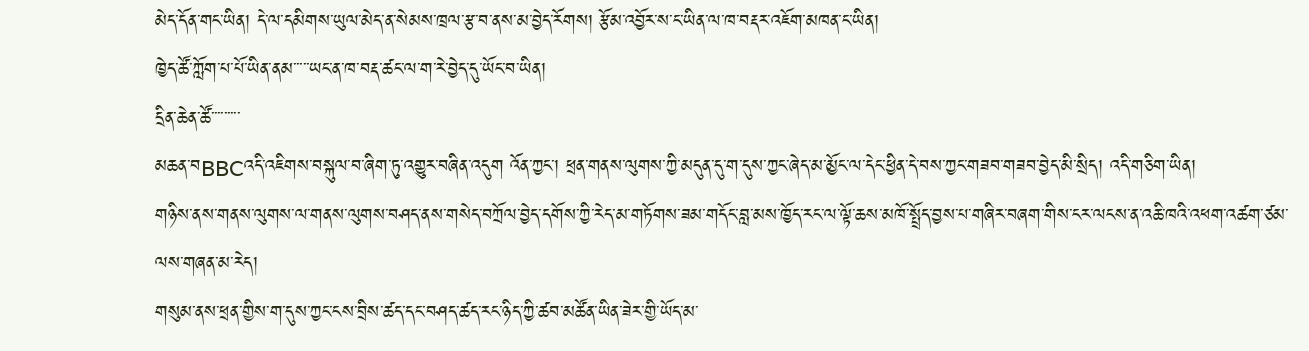མེད་དོན་གང་ཡིན། དེ་ལ་དམིགས་ཡུལ་མེད་ན་སེམས་ཁྲལ་རྩ་བ་ནས་མ་བྱེད་རོགས། རྩོམ་འབྱོར་ས་ང་ཡིན་ལ་ཁ་བརྡར་འཇོག་མཁན་ང་ཡིན།
ཁྱེད་ཚོ་ཀློག་པ་པོ་ཡིན་ནམ་་་་་ཡང་ན་ཁ་བརྡ་ཚང་ལ་ག་རེ་བྱེད་དུ་ཡོང་བ་ཡིན།
དྲིན་ཆེན་ཚོ་་་་་་་་་
མཆན་བBBCའདི་འཇིགས་བསྐུལ་བ་ཞིག་ཏུ་འགྱུར་བཞིན་འདུག འོན་ཀྱང་། ཕྲན་གནས་ལུགས་ཀྱི་མདུན་དུ་ག་དུས་ཀྱང་ཞེད་མ་མྱོང་ལ་དེང་ཕྱིན་དེ་བས་ཀྱང་གཟབ་གཟབ་བྱེད་མི་སྲིད། འདི་གཅིག་ཡིན།
གཉིས་ནས་གནས་ལུགས་ལ་གནས་ལུགས་བཤད་ནས་གསེད་བཀྲོལ་བྱེད་དགོས་ཀྱི་རེད་མ་གཏོགས་ཟམ་གདོང་བླ་མས་ཁྱོད་རང་ལ་ལྟོ་ཆས་མཁོ་སྤྲོད་བྱས་པ་གཞིར་བཞག་གིས་ངར་ལངས་ན་འཆི་ཁའི་འཕག་འཚག་ཙམ་ལས་གཞན་མ་རེད།
གསུམ་ནས་ཕྲན་གྱིས་ག་དུས་ཀྱང་ངས་བྲིས་ཚད་དང་བཤད་ཚད་རང་ཉིད་ཀྱི་ཚབ་མཚོན་ཡིན་ཟེར་གྱི་ཡོད་མ་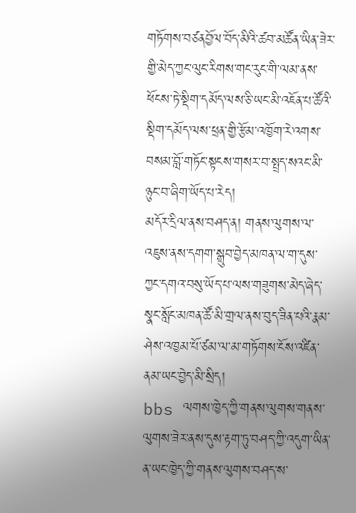གཏོགས་བཙནབྱོལ་བོད་མིའི་ཚབ་མཚོན་ཡིན་ཟེར་གྱི་མེད་ཀྱང་ལུང་རིགས་གང་རུང་གི་ལམ་ནས་ཕོངས་ཏེ་སྡིག་དམོད་ལས་ཅི་ཡང་མི་འཇོན་པ་ཚོའི་སྡིག་དམོད་ལས་ཕྲན་གྱི་རྩོམ་འཁྱོག་རེ་འགས་བསམ་བློ་གཏོང་སྟངས་གསར་བ་སྤྲད་སའང་མི་ཉུང་བ་ཞིག་ཡོད་པ་རེད།
མདོར་དྲིལ་ནས་བཤད་ན། གནས་ལུགས་ལ་འཇུས་ནས་དགག་སྒྲུབ་བྱེད་མཁན་ལ་ག་དུས་ཀྱང་དགའ་བསུ་ཡོད་པ་ལས་གཟུགས་མེད་ཞེད་སྣང་སློང་མཁན་ཚོ་མི་གྲལ་ནས་བུད་ཟིན་པའི་རྣམ་ཤེས་འཁྱམ་པོ་ཙམ་ལ་མ་གཏོགས་ངོས་འཛིན་ནམ་ཡང་བྱེད་མི་སྲིད།
bbs ལགས་ཁྱེད་ཀྱི་གནས་ལུགས་གནས་ལུགས་ཟེར་ནས་དུས་རྟག་ཏུ་བཤད་ཀྱི་འདུག་ཡིན་ན་ཡང་ཁྱེད་ཀྱི་གནས་ལུགས་བཤད་ས་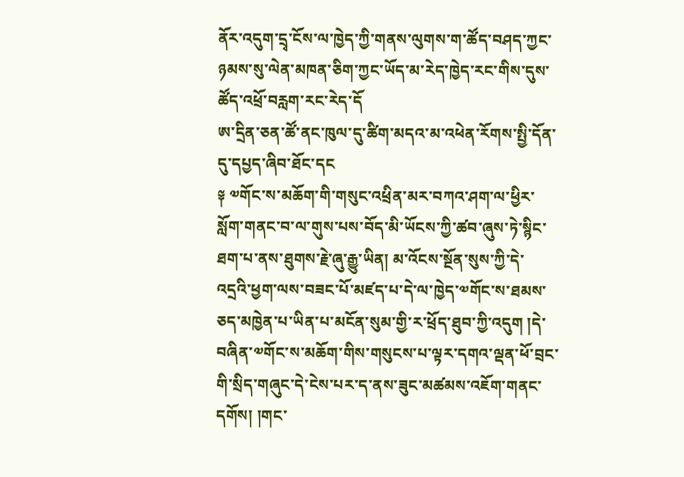ནོར་འདུག་དྲྭ་ངོས་ལ་ཁྱེད་ཀྱི་གནས་ལུགས་ག་ཚོད་བཤད་ཀྱང་ཉམས་སུ་ལེན་མཁན་ཅིག་ཀྱང་ཡོད་མ་རེད་ཁྱེད་རང་གིས་དུས་ཚོད་འཕྲོ་བརླག་རང་རེད་དོ
ཨ་དྲིན་ཅན་ཚོ་ནང་ཁུལ་དུ་ཚིག་མདའ་མ་འཕེན་རོགས་སྤྱི་དོན་དུ་དཔྱད་ཞིབ་ཐོང་དང
༈ ༧གོང་ས་མཆོག་གི་གསུང་འཕྲིན་མར་བཀའ་ཤག་ལ་ཕྱིར་སློག་གནང་བ་ལ་གུས་པས་བོད་མི་ཡོངས་ཀྱི་ཚབ་ཞུས་ཏེ་སྙིང་ཐག་པ་ནས་ཐུགས་རྗེ་ཞུ་རྒྱུ་ཡིན། མ་འོངས་སྔོན་སུས་ཀྱི་དེ་འདྲའི་ཕྱག་ལས་བཟང་པོ་མཛད་པ་དེ་ལ་ཁྱེད་༧གོང་ས་ཐམས་ཅད་མཁྱེན་པ་ཡིན་པ་མངོན་སུམ་གྱི་ར་ཕྲོད་ཐུབ་ཀྱི་འདུག །དེ་བཞིན་༧གོང་ས་མཆོག་གིས་གསུངས་པ་ལྟར་དགའ་ལྡན་ཕོ་བྲང་གི་སྲིད་གཞུང་དེ་ངེས་པར་ད་ནས་ཟུང་མཚམས་འཇོག་གནང་དགོས། །གང་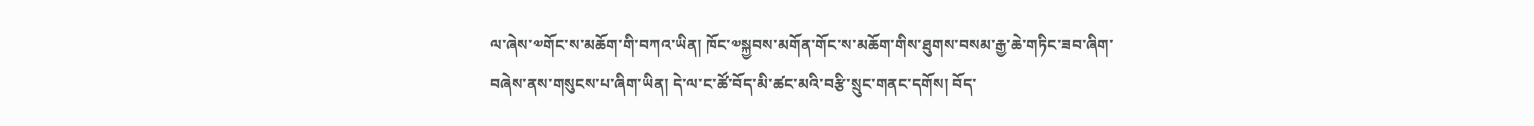ལ་ཞེས་༧གོང་ས་མཆོག་གི་བཀའ་ཡིན། ཁོང་༧སྐྱབས་མགོན་གོང་ས་མཆོག་གིས་ཐུགས་བསམ་རྒྱ་ཆེ་གཏིང་ཟབ་ཞིག་བཞེས་ནས་གསུངས་པ་ཞིག་ཡིན། དེ་ལ་ང་ཚོ་བོད་མི་ཚང་མའི་བརྩི་སྲུང་གནང་དགོས། བོད་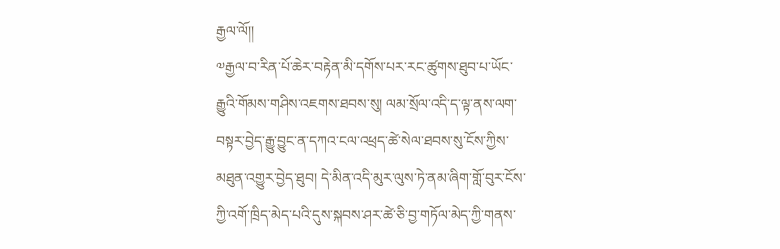རྒྱལ་ལོ།།
༧རྒྱལ་བ་རིན་པོ་ཆེར་བརྟེན་མི་དགོས་པར་རང་ཚུགས་ཐུབ་པ་ཡོང་རྒྱུའི་གོམས་གཤིས་འཇགས་ཐབས་སུ། ལམ་སྲོལ་འདི་ད་ལྟ་ནས་ལག་བསྟར་བྱེད་རྒྱུ་བྱུང་ན་དཀའ་ངལ་འཕྲད་ཚེ་སེལ་ཐབས་སུ་ངོས་ཀྱིས་མཐུན་འགྱུར་བྱེད་ཐུབ། དེ་མིན་འདི་མུར་ལུས་ཏེ་ནམ་ཞིག་གློ་བུར་ངོས་ཀྱི་འགོ་ཁྲིད་མེད་པའི་དུས་སྐབས་ཤར་ཚེ་ཅི་བྱ་གཏོལ་མེད་ཀྱི་གནས་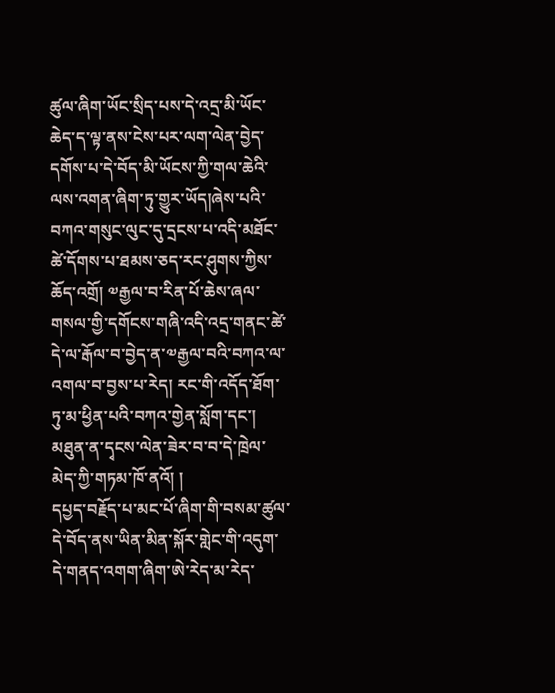ཚུལ་ཞིག་ཡོང་སྲིད་པས་དེ་འདྲ་མི་ཡོང་ཆེད་ད་ལྟ་ནས་ངེས་པར་ལག་ལེན་བྱེད་དགོས་པ་དེ་བོད་མི་ཡོངས་ཀྱི་གལ་ཆེའི་ལས་འགན་ཞིག་ཏུ་གྱུར་ཡོད།ཞེས་པའི་བཀའ་གསུང་ལུང་དུ་དྲངས་པ་འདི་མཐོང་ཚེ་དོགས་པ་ཐམས་ཅད་རང་ཤུགས་ཀྱིས་ཆོད་འགྲོ། ༧རྒྱལ་བ་རིན་པོ་ཆེས་ཞལ་གསལ་གྱི་དགོངས་གཞི་འདི་འདྲ་གནང་ཚེ་དེ་ལ་རྒོལ་བ་བྱེད་ན་༧རྒྱལ་བའི་བཀའ་ལ་འགལ་བ་བྱས་པ་རེད། རང་གི་འདོད་ཐོག་ཏུ་མ་ཕྱིན་པའི་བཀའ་གྱེན་སློག་དང་། མཐུན་ན་དྭངས་ལེན་ཟེར་བ་བ་དེ་ཁྲེལ་མེད་ཀྱི་གཏམ་ཁོ་ནའོ། །
དཔྱད་བརྗོད་པ་མང་པོ་ཞིག་གི་བསམ་ཚུལ་དེ་བོད་ནས་ཡིན་མིན་སྐོར་གླེང་གི་འདུག་དེ་གནད་འགག་ཞིག་ཨེ་རེད་མ་རེད་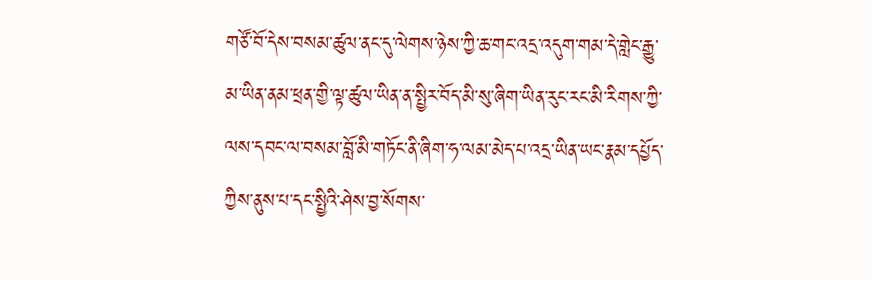གཙོ་བོ་དེས་བསམ་ཚུལ་ནང་དུ་ལེགས་ཉེས་ཀྱི་ཆ་གང་འདྲ་འདུག་གམ་དེ་གླེང་རྒྱུ་མ་ཡིན་ནམ་ཕྲན་གྱི་ལྟ་ཚུལ་ཡིན་ན་སྤྱིར་བོད་མི་སུ་ཞིག་ཡིན་རུང་རང་མི་རིགས་ཀྱི་ལས་དབང་ལ་བསམ་བློ་མི་གཏོང་ནི་ཞིག་ཧ་ལམ་མེད་པ་འདྲ་ཡིན་ཡང་རྣམ་དཔྱོད་ཀྱིས་ནུས་པ་དང་སྤྱིའི་ཤེས་བྱ་སོགས་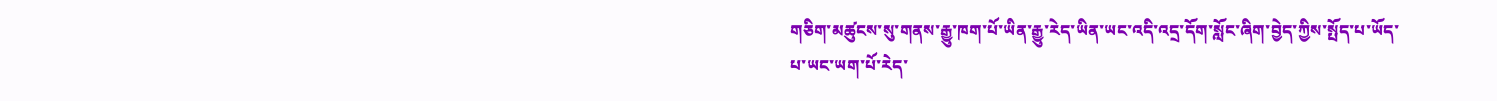གཅིག་མཚུངས་སུ་གནས་རྒྱུ་ཁག་པོ་ཡིན་རྒྱུ་རེད་ཡིན་ཡང་འདི་འདྲ་དོག་སློང་ཞིག་བྱེད་ཀྱིས་སྤོད་པ་ཡོད་པ་ཡང་ཡག་པོ་རེད་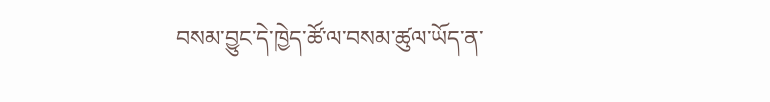བསམ་བྱུང་དེ་ཁྱེད་ཚོ་ལ་བསམ་ཚུལ་ཡོད་ན་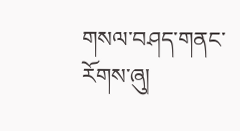གསལ་བཤད་གནང་རོགས་ཞུ།